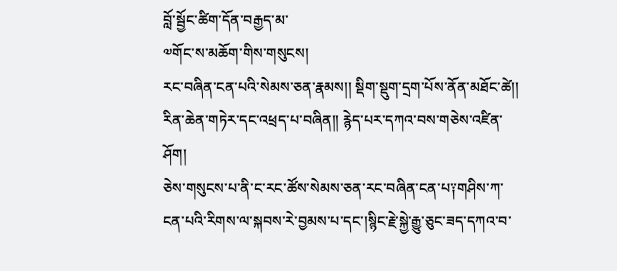བློ་སྦྱོང་ཚིག་དོན་བརྒྱད་མ་
༧གོང་ས་མཆོག་གིས་གསུངས།
རང་བཞིན་ངན་པའི་སེམས་ཅན་རྣམས།། སྡིག་སྡུག་དྲག་པོས་ནོན་མཐོང་ཚེ།། རིན་ཆེན་གཏེར་དང་འཕྲད་པ་བཞིན།། རྙེད་པར་དཀའ་བས་གཅེས་འཛིན་ཤོག།
ཅེས་གསུངས་པ་ནི་ང་རང་ཚོས་སེམས་ཅན་རང་བཞིན་ངན་པ༑གཤིས་ཀ་ངན་པའི་རིགས་ལ་སྐབས་རེ་བྱམས་པ་དང་།སྙིང་རྗེ་སྐྱེ་རྒྱུ་ཅུང་ཟད་དཀའ་བ་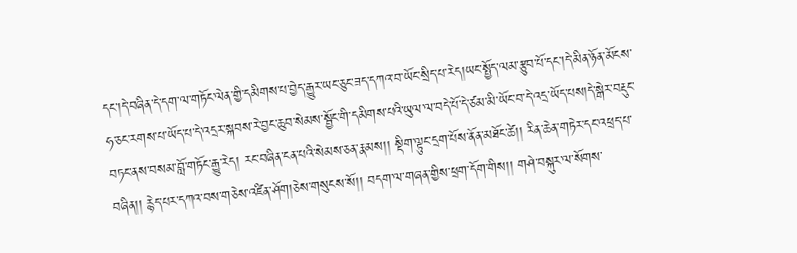དང་།དེ་བཞིན་དེ་དག་ལ་གཏོང་ལེན་གྱི་དམིགས་པ་བྱེད་རྒྱུར་ཡང་ཅུང་ཟད་དཀའ་བ་ཡོང་སྲིད་པ་རེད།ཡང་སྤྱོད་ལམ་རྩུབ་པོ་དང་།དེ་མིན་ཉོན་མོངས་ཧ་ཅང་རགས་པ་ཡོད་པ་དེ་འདྲར་སྐབས་རེ་བྱང་ཆུབ་སེམས་སྦྱོང་གི་དམིགས་པའི་ཡུལ་ལ་བདེ་པོ་དེ་ཙམ་མི་ཡོང་བ་དེ་འདྲ་ཡོད་པས།དེ་སྒེར་བརྡུང་བཏང་ནས་བསམ་བློ་གཏོང་རྒྱུ་རེད། རང་བཞིན་ངན་པའི་སེམས་ཅན་རྣམས།། སྡིག་ལྟུང་དྲག་པོས་ནོན་མཐོང་ཚེ།། རིན་ཆེན་གཏེར་དང་འཕྲད་པ་བཞིན།། རྙེད་པར་དཀའ་བས་གཅེས་འཛིན་ཤོག།ཅེས་གསུངས་སོ།། བདག་ལ་གཞན་གྱིས་ཕྲག་དོག་གིས།། གཤེ་བསྐུར་ལ་སོགས་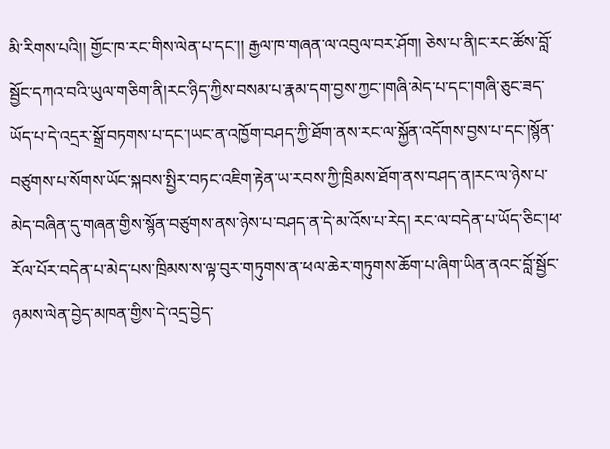མི་རིགས་པའི།། གྱོང་ཁ་རང་གིས་ལེན་པ་དང་།། རྒྱལ་ཁ་གཞན་ལ་འབུལ་བར་ཤོག། ཅེས་པ་ནི།ང་རང་ཚོས་བློ་སྦྱོང་དཀའ་བའི་ཡུལ་གཅིག་ནི།རང་ཉིད་ཀྱིས་བསམ་པ་རྣམ་དག་བྱས་ཀྱང་།གཞི་མེད་པ་དང་།གཞི་ཅུང་ཟད་ཡོད་པ་དེ་འདྲར་སྒྲོ་བཏགས་པ་དང་།ཡང་ན་འཁྱོག་བཤད་ཀྱི་ཐོག་ནས་རང་ལ་སྐྱོན་འདོགས་བྱས་པ་དང་།སྙོན་བཙུགས་པ་སོགས་ཡོང་སྐབས་སྤྱིར་བཏང་འཇིག་རྟེན་ཡ་རབས་ཀྱི་ཁྲིམས་ཐོག་ནས་བཤད་ན།རང་ལ་ཉེས་པ་མེད་བཞིན་དུ་གཞན་གྱིས་སྙོན་བཙུགས་ནས་ཉེས་པ་བཤད་ན་དེ་མ་འོས་པ་རེད། རང་ལ་བདེན་པ་ཡོད་ཅིང་།ཕ་རོལ་པོར་བདེན་པ་མེད་པས་ཁྲིམས་ས་ལྟ་བུར་གཏུགས་ན་ཕལ་ཆེར་གཏུགས་ཆོག་པ་ཞིག་ཡིན་ནའང་བློ་སྦྱོང་ཉམས་ལེན་བྱེད་མཁན་གྱིས་དེ་འདྲ་བྱེད་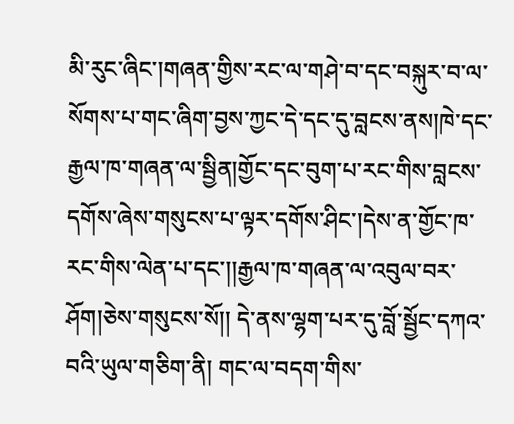མི་རུང་ཞིང་།གཞན་གྱིས་རང་ལ་གཤེ་བ་དང་བསྐུར་བ་ལ་སོགས་པ་གང་ཞིག་བྱས་ཀྱང་དེ་དང་དུ་བླངས་ནས།ཁེ་དང་རྒྱལ་ཁ་གཞན་ལ་སྦྱིན།གྱོང་དང་བུག་པ་རང་གིས་བླངས་དགོས་ཞེས་གསུངས་པ་ལྟར་དགོས་ཤིང་།དེས་ན་གྱོང་ཁ་རང་གིས་ལེན་པ་དང་།།རྒྱལ་ཁ་གཞན་ལ་འབུལ་བར་ཤོག།ཅེས་གསུངས་སོ།། དེ་ནས་ལྷག་པར་དུ་བློ་སྦྱོང་དཀའ་བའི་ཡུལ་གཅིག་ནི། གང་ལ་བདག་གིས་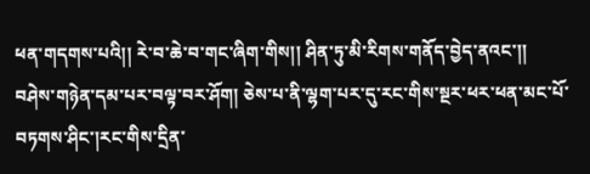ཕན་གདགས་པའི།། རེ་བ་ཆེ་བ་གང་ཞིག་གིས།། ཤིན་ཏུ་མི་རིགས་གནོད་བྱེད་ནའང་།། བཤེས་གཉེན་དམ་པར་བལྟ་བར་ཤོག། ཅེས་པ་ནི་ལྷག་པར་དུ་རང་གིས་སྔར་ཕར་ཕན་མང་པོ་བཏགས་ཤིང་།རང་གིས་དྲིན་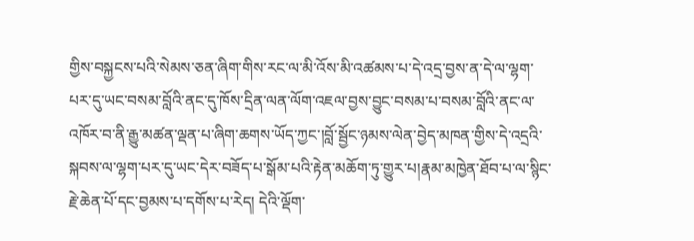གྱིས་བསྐྱངས་པའི་སེམས་ཅན་ཞིག་གིས་རང་ལ་མི་འོས་མི་འཚམས་པ་དེ་འདྲ་བྱས་ན་དེ་ལ་ལྷག་པར་དུ་ཡང་བསམ་བློའི་ནང་དུ་ཁོས་དྲིན་ལན་ལོག་འཇལ་བྱས་བྱུང་བསམ་པ་བསམ་བློའི་ནང་ལ་འཁོར་བ་ནི་རྒྱུ་མཚན་ལྡན་པ་ཞིག་ཆགས་ཡོད་ཀྱང་།བློ་སྦྱོང་ཉམས་ལེན་བྱེད་མཁན་གྱིས་དེ་འདྲའི་སྐབས་ལ་ལྷག་པར་དུ་ཡང་དེར་བཟོད་པ་སྒོམ་པའི་རྟེན་མཆོག་ཏུ་གྱུར་པ།རྣམ་མཁྱེན་ཐོབ་པ་ལ་སྙིང་རྗེ་ཆེན་པོ་དང་བྱམས་པ་དགོས་པ་རེད། དེའི་ལྡོག་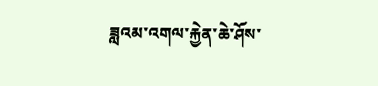ཟླའམ་འགལ་རྐྱེན་ཆེ་ཤོས་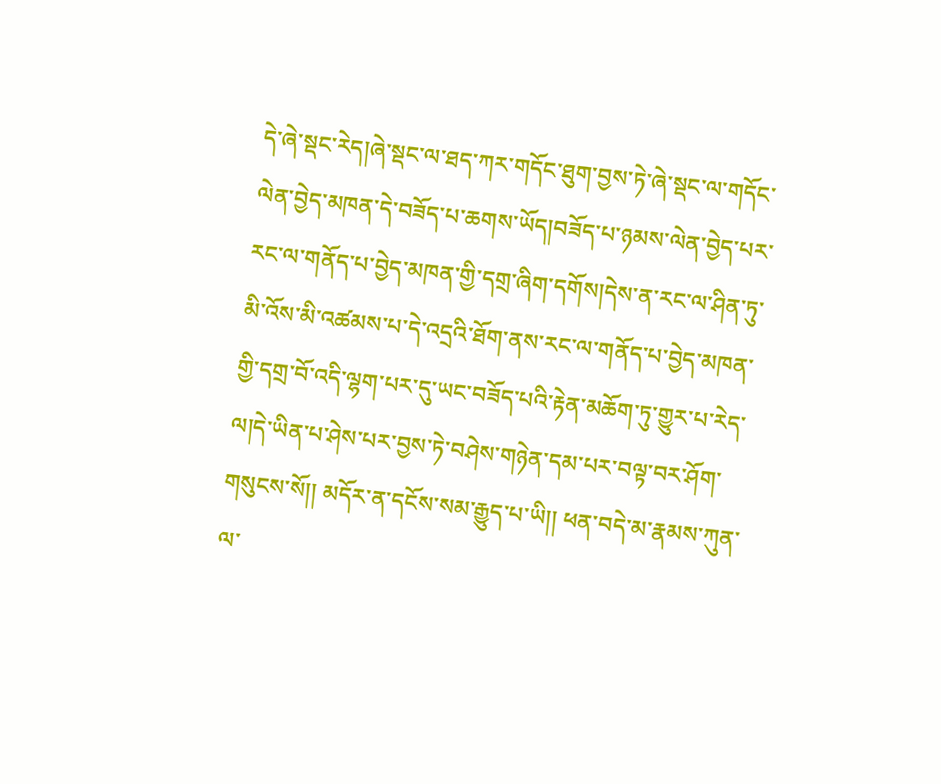དེ་ཞེ་སྡང་རེད།ཞེ་སྡང་ལ་ཐད་ཀར་གདོང་ཐུག་བྱས་ཏེ་ཞེ་སྡང་ལ་གདོང་ལེན་བྱེད་མཁན་དེ་བཟོད་པ་ཆགས་ཡོད།བཟོད་པ་ཉམས་ལེན་བྱེད་པར་རང་ལ་གནོད་པ་བྱེད་མཁན་གྱི་དགྲ་ཞིག་དགོས།དེས་ན་རང་ལ་ཤིན་ཏུ་མི་འོས་མི་འཚམས་པ་དེ་འདྲའི་ཐོག་ནས་རང་ལ་གནོད་པ་བྱེད་མཁན་གྱི་དགྲ་བོ་འདི་ལྷག་པར་དུ་ཡང་བཟོད་པའི་རྟེན་མཆོག་ཏུ་གྱུར་པ་རེད་ལ།དེ་ཡིན་པ་ཤེས་པར་བྱས་ཏེ་བཤེས་གཉེན་དམ་པར་བལྟ་བར་ཤོག་གསུངས་སོ།། མདོར་ན་དངོས་སམ་རྒྱུད་པ་ཡི།། ཕན་བདེ་མ་རྣམས་ཀུན་ལ་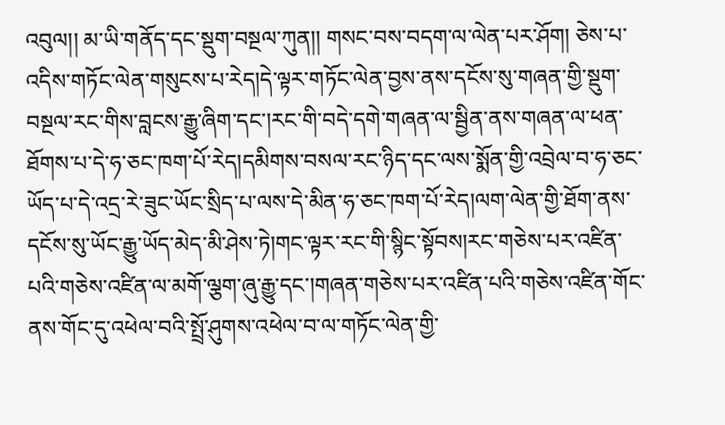འབུལ།། མ་ཡི་གནོད་དང་སྡུག་བསྔལ་ཀུན།། གསང་བས་བདག་ལ་ལེན་པར་ཤོག། ཅེས་པ་འདིས་གཏོང་ལེན་གསུངས་པ་རེད།དེ་ལྟར་གཏོང་ལེན་བྱས་ནས་དངོས་སུ་གཞན་གྱི་སྡུག་བསྔལ་རང་གིས་བླངས་རྒྱུ་ཞིག་དང་།རང་གི་བདེ་དགེ་གཞན་ལ་སྦྱིན་ནས་གཞན་ལ་ཕན་ཐོགས་པ་དེ་ཧ་ཅང་ཁག་པོ་རེད།དམིགས་བསལ་རང་ཉིད་དང་ལས་སྨོན་གྱི་འབྲེལ་བ་ཧ་ཅང་ཡོད་པ་དེ་འདྲ་རེ་ཟུང་ཡོང་སྲིད་པ་ལས་དེ་མིན་ཧ་ཅང་ཁག་པོ་རེད།ལག་ལེན་གྱི་ཐོག་ནས་དངོས་སུ་ཡོང་རྒྱུ་ཡོད་མེད་མི་ཤེས་ཏེ།གང་ལྟར་རང་གི་སྙིང་སྟོབས།རང་གཅེས་པར་འཛིན་པའི་གཅེས་འཛིན་ལ་མགོ་ལྕག་ཞུ་རྒྱུ་དང་།གཞན་གཅེས་པར་འཛིན་པའི་གཅེས་འཛིན་གོང་ནས་གོང་དུ་འཕེལ་བའི་སྤྲོ་ཤུགས་འཕེལ་བ་ལ་གཏོང་ལེན་གྱི་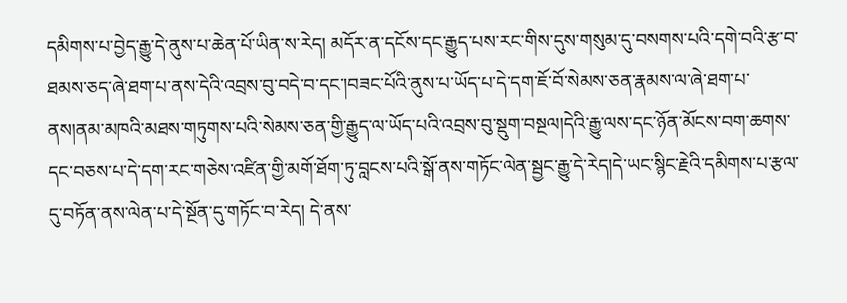དམིགས་པ་བྱེད་རྒྱུ་དེ་ནུས་པ་ཆེན་པོ་ཡིན་ས་རེད། མདོར་ན་དངོས་དང་རྒྱུད་པས་རང་གིས་དུས་གསུམ་དུ་བསགས་པའི་དགེ་བའི་རྩ་བ་ཐམས་ཅད་ཞེ་ཐག་པ་ནས་དེའི་འབྲས་བུ་བདེ་བ་དང་།བཟང་པོའི་ནུས་པ་ཡོད་པ་དེ་དག་ཇོ་བོ་སེམས་ཅན་རྣམས་ལ་ཞེ་ཐག་པ་ནས།ནམ་མཁའི་མཐས་གཏུགས་པའི་སེམས་ཅན་གྱི་རྒྱུད་ལ་ཡོད་པའི་འབྲས་བུ་སྡུག་བསྔལ།དེའི་རྒྱུ་ལས་དང་ཉོན་མོངས་བག་ཆགས་དང་བཅས་པ་དེ་དག་རང་གཅེས་འཛིན་གྱི་མགོ་ཐོག་ཏུ་བླངས་པའི་སྒོ་ནས་གཏོང་ལེན་སྦྱང་རྒྱུ་དེ་རེད།དེ་ཡང་སྙིང་རྗེའི་དམིགས་པ་རྩལ་དུ་བཏོན་ནས་ལེན་པ་དེ་སྔོན་དུ་གཏོང་བ་རེད། དེ་ནས་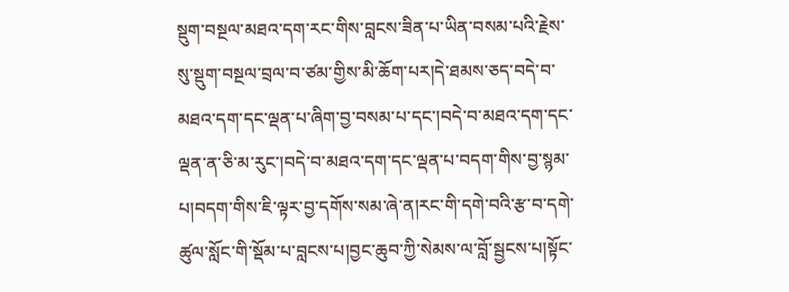སྡུག་བསྔལ་མཐའ་དག་རང་གིས་བླངས་ཟིན་པ་ཡིན་བསམ་པའི་རྗེས་སུ་སྡུག་བསྔལ་བྲལ་བ་ཙམ་གྱིས་མི་ཆོག་པར།དེ་ཐམས་ཅད་བདེ་བ་མཐའ་དག་དང་ལྡན་པ་ཞིག་བྱ་བསམ་པ་དང་།བདེ་བ་མཐའ་དག་དང་ལྡན་ན་ཅི་མ་རུང་།བདེ་བ་མཐའ་དག་དང་ལྡན་པ་བདག་གིས་བྱ་སྙམ་པ།བདག་གིས་ཇི་ལྟར་བྱ་དགོས་སམ་ཞེ་ན།རང་གི་དགེ་བའི་རྩ་བ་དགེ་ཚུལ་སློང་གི་སྡོམ་པ་བླངས་པ།བྱང་ཆུབ་ཀྱི་སེམས་ལ་བློ་སྦྱངས་པ།སྟོང་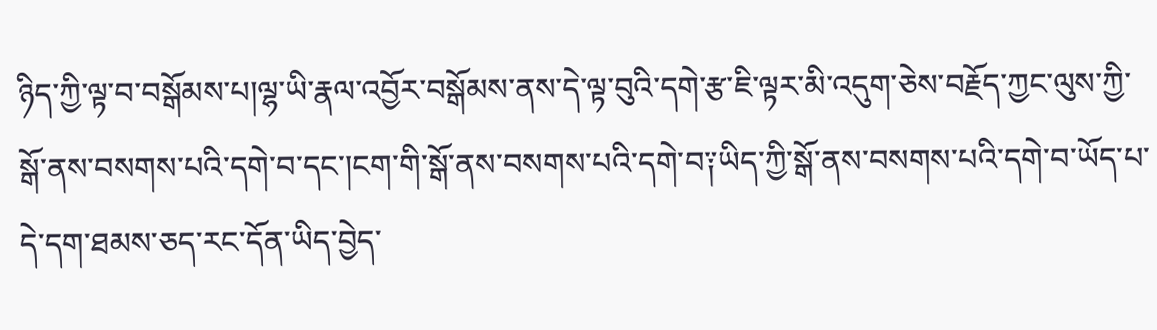ཉིད་ཀྱི་ལྟ་བ་བསྒོམས་པ།ལྷ་ཡི་རྣལ་འབྱོར་བསྒོམས་ནས་དེ་ལྟ་བུའི་དགེ་རྩ་ཇི་ལྟར་མི་འདུག་ཅེས་བརྗོད་ཀྱང་ལུས་ཀྱི་སྒོ་ནས་བསགས་པའི་དགེ་བ་དང་།ངག་གི་སྒོ་ནས་བསགས་པའི་དགེ་བ༑ཡིད་ཀྱི་སྒོ་ནས་བསགས་པའི་དགེ་བ་ཡོད་པ་དེ་དག་ཐམས་ཅད་རང་དོན་ཡིད་བྱེད་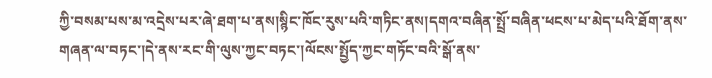ཀྱི་བསམ་པས་མ་འདྲེས་པར་ཞེ་ཐག་པ་ནས།སྙིང་ཁོང་རུས་པའི་གཏིང་ནས།དགའ་བཞིན་སྤྲོ་བཞིན་ཕངས་པ་མེད་པའི་ཐོག་ནས་གཞན་ལ་བཏང་།དེ་ནས་རང་གི་ལུས་ཀྱང་བཏང་།ལོངས་སྤྱོད་ཀྱང་གཏོང་བའི་སྒོ་ནས་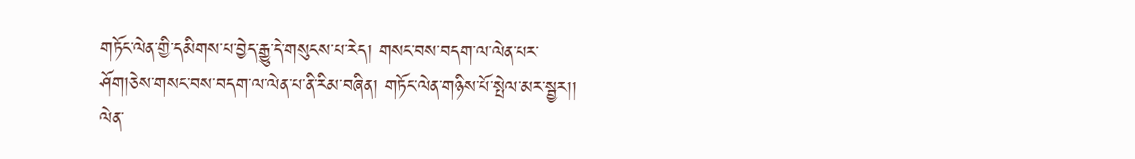གཏོང་ལེན་གྱི་དམིགས་པ་བྱེད་རྒྱུ་དེ་གསུངས་པ་རེད། གསང་བས་བདག་ལ་ལེན་པར་ཤོག།ཅེས་གསང་བས་བདག་ལ་ལེན་པ་ནི་རིམ་བཞིན། གཏོང་ལེན་གཉིས་པོ་སྤེལ་མར་སྦྱར།། ལེན་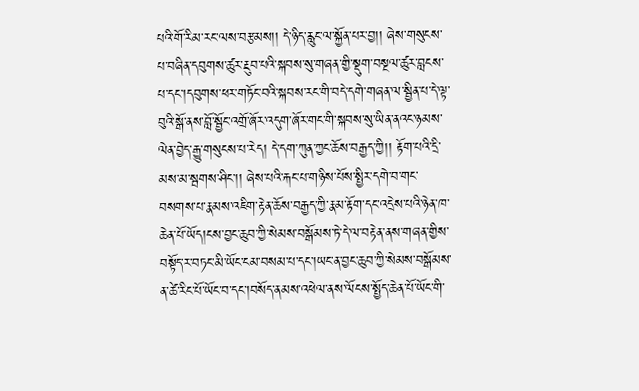པའི་གོ་རིམ་རང་ལས་བརྩམས།། དེ་ཉིད་རླུང་ལ་སྐྱོན་པར་བྱ།། ཞེས་གསུངས་པ་བཞིན་དབུགས་ཚུར་རྔུབ་པའི་སྐབས་སུ་གཞན་གྱི་སྡུག་བསྔལ་ཚུར་བླངས་པ་དང་།དབུགས་ཕར་གཏོང་བའི་སྐབས་རང་གི་བདེ་དགེ་གཞན་ལ་སྦྱིན་པ་དེ་ལྟ་བུའི་སྒོ་ནས་བློ་སྦྱོང་འགྲོ་ཞོར་འདུག་ཞོར་གང་གི་སྐབས་སུ་ཡིན་ནའང་ཉམས་ལེན་བྱེད་རྒྱུ་གསུངས་པ་རེད། དེ་དག་ཀུན་ཀྱང་ཆོས་བརྒྱད་ཀྱི།། རྟོག་པའི་དྲི་མས་མ་སྦགས་ཤིང་།། ཞེས་པའི་རྐང་པ་གཉིས་པོས་སྤྱིར་དགེ་བ་གང་བསགས་པ་རྣམས་འཇིག་རྟེན་ཆོས་བརྒྱད་ཀྱི་རྣམ་རྟོག་དང་འདྲེས་པའི་ཉེན་ཁ་ཆེན་པོ་ཡོད།ངས་བྱང་ཆུབ་ཀྱི་སེམས་བསྒོམས་ཏེ་དེ་ལ་བརྟེན་ནས་གཞན་གྱིས་བསྟོད་ར་བཏང་མི་ཡོང་ངམ་བསམ་པ་དང་།ཡང་ན་བྱང་ཆུབ་ཀྱི་སེམས་བསྒོམས་ན་ཚེ་རིང་པོ་ཡོང་བ་དང་།བསོད་ནམས་འཕེལ་ནས་ལོངས་སྤྱོད་ཆེན་པོ་ཡོང་གི་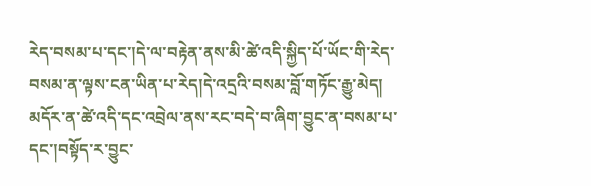རེད་བསམ་པ་དང་།དེ་ལ་བརྟེན་ནས་མི་ཚེ་འདི་སྐྱིད་པོ་ཡོང་གི་རེད་བསམ་ན་ལྟས་ངན་ཡིན་པ་རེད།དེ་འདྲའི་བསམ་བློ་གཏོང་རྒྱུ་མེད། མདོར་ན་ཚེ་འདི་དང་འབྲེལ་ནས་རང་བདེ་བ་ཞིག་བྱུང་ན་བསམ་པ་དང་།བསྟོད་ར་བྱུང་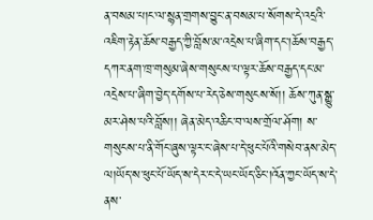ན་བསམ་པ།ང་ལ་སྙན་གྲགས་བྱུང་ན་བསམ་པ་སོགས་དེ་འདྲའི་འཇིག་རྟེན་ཆོས་བརྒྱད་ཀྱི་བློས་མ་འདྲེས་པ་ཞིག་དང་།ཆོས་བརྒྱད་དཀར་ནག་ཁྲ་གསུམ་ཞེས་གསུངས་པ་ལྟར་ཆོས་བརྒྱད་དང་མ་འདྲེས་པ་ཞིག་བྱེད་དགོས་པ་རེད་ཅེས་གསུངས་སོ།། ཆོས་ཀུན་སྒྱུ་མར་ཤེས་པའི་བློས།། ཞེན་མེད་འཆིང་བ་ལས་གྲོལ་ཤོག། ས་གསུངས་པ་ནི་གོང་ཞུས་ལྟར་ང་ཞེས་པ་དེ་ཕུང་པོའི་གསེབ་ནས་མེད་ལ།ཡོད་ས་ཕུང་པོ་ཡོད་ས་དེར་ང་དེ་ཡང་ཡོད་ཅིང་།འོན་ཀྱང་ཡོད་ས་དེ་ནས་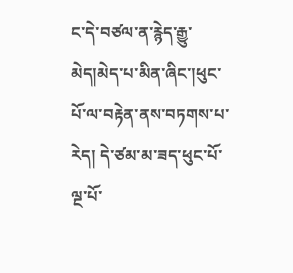ང་དེ་བཙལ་ན་རྙེད་རྒྱུ་མེད།མེད་པ་མིན་ཞིང་།ཕུང་པོ་ལ་བརྟེན་ནས་བཏགས་པ་རེད། དེ་ཙམ་མ་ཟད་ཕུང་པོ་ལྔ་པོ་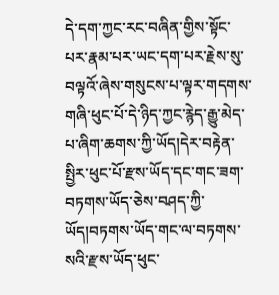དེ་དག་ཀྱང་རང་བཞིན་གྱིས་སྟོང་པར་རྣམ་པར་ཡང་དག་པར་རྗེས་སུ་བལྟའོ་ཞེས་གསུངས་པ་ལྟར་གདགས་གཞི་ཕུང་པོ་དེ་ཉིད་ཀྱང་རྙེད་རྒྱུ་མེད་པ་ཞིག་ཆགས་ཀྱི་ཡོད།དེར་བརྟེན་སྤྱིར་ཕུང་པོ་རྫས་ཡོད་དང་གང་ཟག་བཏགས་ཡོད་ཅེས་བཤད་ཀྱི་ཡོད།བཏགས་ཡོད་གང་ལ་བཏགས་སའི་རྫས་ཡོད་ཕུང་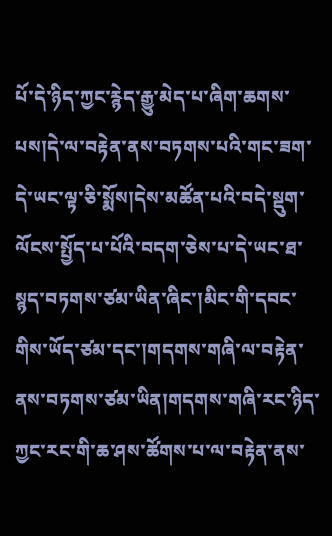པོ་དེ་ཉིད་ཀྱང་རྙེད་རྒྱུ་མེད་པ་ཞིག་ཆགས་པས།དེ་ལ་བརྟེན་ནས་བཏགས་པའི་གང་ཟག་དེ་ཡང་ལྟ་ཅི་སྨོས།དེས་མཚོན་པའི་བདེ་སྡུག་ལོངས་སྤྱོད་པ་པོའི་བདག་ཅེས་པ་དེ་ཡང་ཐ་སྙད་བཏགས་ཙམ་ཡིན་ཞིང་།མིང་གི་དབང་གིས་ཡོད་ཙམ་དང་།གདགས་གཞི་ལ་བརྟེན་ནས་བཏགས་ཙམ་ཡིན།གདགས་གཞི་རང་ཉིད་ཀྱང་རང་གི་ཆ་ཤས་ཚོགས་པ་ལ་བརྟེན་ནས་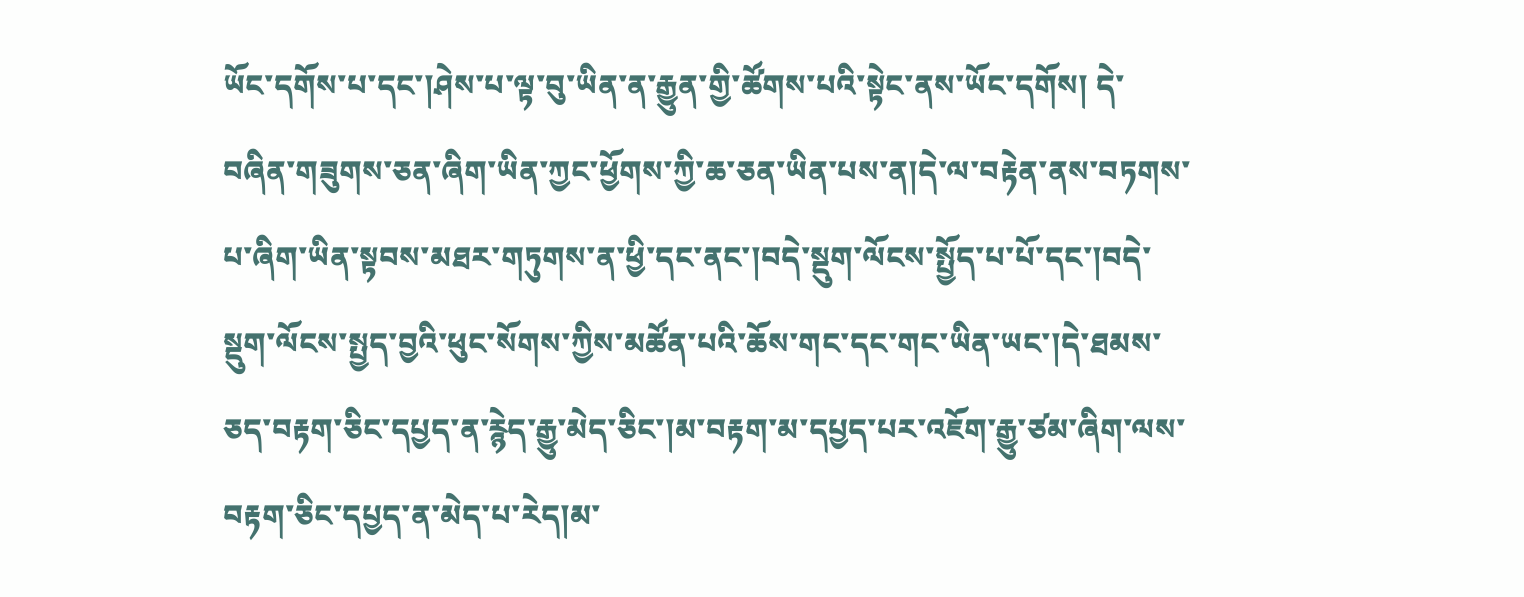ཡོང་དགོས་པ་དང་།ཤེས་པ་ལྟ་བུ་ཡིན་ན་རྒྱུན་གྱི་ཚོགས་པའི་སྟེང་ནས་ཡོང་དགོས། དེ་བཞིན་གཟུགས་ཅན་ཞིག་ཡིན་ཀྱང་ཕྱོགས་ཀྱི་ཆ་ཅན་ཡིན་པས་ན།དེ་ལ་བརྟེན་ནས་བཏགས་པ་ཞིག་ཡིན་སྟབས་མཐར་གཏུགས་ན་ཕྱི་དང་ནང་།བདེ་སྡུག་ལོངས་སྤྱོད་པ་པོ་དང་།བདེ་སྡུག་ལོངས་སྤྱད་བྱའི་ཕུང་སོགས་ཀྱིས་མཚོན་པའི་ཆོས་གང་དང་གང་ཡིན་ཡང་།དེ་ཐམས་ཅད་བརྟག་ཅིང་དཔྱད་ན་རྙེད་རྒྱུ་མེད་ཅིང་།མ་བརྟག་མ་དཔྱད་པར་འཇོག་རྒྱུ་ཙམ་ཞིག་ལས་བརྟག་ཅིང་དཔྱད་ན་མེད་པ་རེད།མ་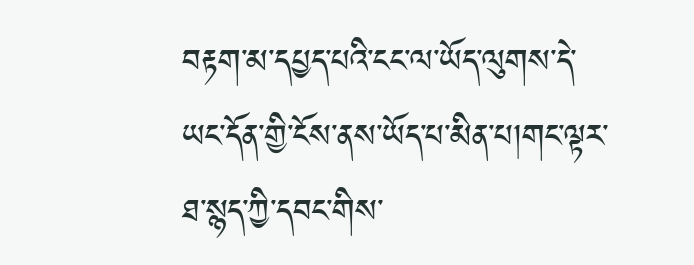བརྟག་མ་དཔྱད་པའི་ངང་ལ་ཡོད་ལུགས་དེ་ཡང་དོན་གྱི་ངོས་ནས་ཡོད་པ་མིན་པ།གང་ལྟར་ཐ་སྙད་ཀྱི་དབང་གིས་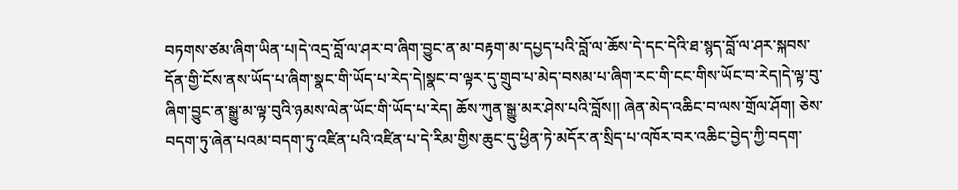བཏགས་ཙམ་ཞིག་ཡིན་པ།དེ་འདྲ་བློ་ལ་ཤར་བ་ཞིག་བྱུང་ན་མ་བརྟག་མ་དཔྱད་པའི་བློ་ལ་ཆོས་དེ་དང་དེའི་ཐ་སྙད་བློ་ལ་ཤར་སྐབས་དོན་གྱི་ངོས་ནས་ཡོད་པ་ཞིག་སྣང་གི་ཡོད་པ་རེད་དེ།སྣང་བ་ལྟར་དུ་གྲུབ་པ་མེད་བསམ་པ་ཞིག་རང་གི་ངང་གིས་ཡོང་བ་རེད།དེ་ལྟ་བུ་ཞིག་བྱུང་ན་སྒྱུ་མ་ལྟ་བུའི་ཉམས་ལེན་ཡོང་གི་ཡོད་པ་རེད། ཆོས་ཀུན་སྒྱུ་མར་ཤེས་པའི་བློས།། ཞེན་མེད་འཆིང་བ་ལས་གྲོལ་ཤོག། ཅེས་བདག་ཏུ་ཞེན་པའམ་བདག་ཏུ་འཛིན་པའི་འཛིན་པ་དེ་རིམ་གྱིས་ཆུང་དུ་ཕྱིན་ཏེ་མདོར་ན་སྲིད་པ་འཁོར་བར་འཆིང་བྱེད་ཀྱི་བདག་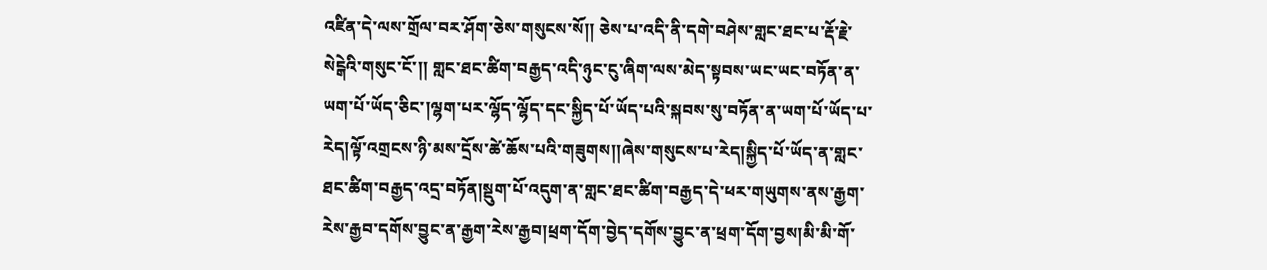འཛིན་དེ་ལས་གྲོལ་བར་ཤོག་ཅེས་གསུངས་སོ།། ཅེས་པ་འདི་ནི་དགེ་བཤེས་གླང་ཐང་པ་རྡོ་རྗེ་སེངྒེའི་གསུང་ངོ་།། གླང་ཐང་ཚིག་བརྒྱད་འདི་ཉུང་ངུ་ཞིག་ལས་མེད་སྟབས་ཡང་ཡང་བཏོན་ན་ཡག་པོ་ཡོད་ཅིང་།ལྷག་པར་ལྷོད་ལྷོད་དང་སྐྱིད་པོ་ཡོད་པའི་སྐབས་སུ་བཏོན་ན་ཡག་པོ་ཡོད་པ་རེད།ལྟོ་འགྲངས་ཉི་མས་དྲོས་ཚེ་ཆོས་པའི་གཟུགས།།ཞེས་གསུངས་པ་རེད།སྐྱིད་པོ་ཡོད་ན་གླང་ཐང་ཚིག་བརྒྱད་འདྲ་བཏོན།སྡུག་པོ་འདུག་ན་གླང་ཐང་ཚིག་བརྒྱད་དེ་ཕར་གཡུགས་ནས་རྒྱག་རེས་རྒྱབ་དགོས་བྱུང་ན་རྒྱག་རེས་རྒྱབ།ཕྲག་དོག་བྱེད་དགོས་བྱུང་ན་ཕྲག་དོག་བྱས།མི་མི་གོ་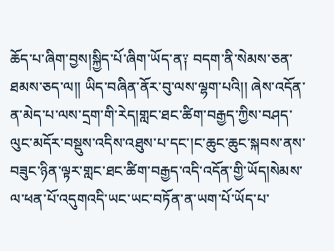ཆོད་པ་ཞིག་བྱས།སྐྱིད་པོ་ཞིག་ཡོད་ན༑ བདག་ནི་སེམས་ཅན་ཐམས་ཅད་ལ།། ཡིད་བཞིན་ནོར་བུ་ལས་ལྷག་པའི།། ཞེས་འདོན་ན་མེད་པ་ལས་དྲག་གི་རེད།གླང་ཐང་ཚིག་བརྒྱད་ཀྱིས་བཤད་ལུང་མདོར་བསྡུས་འདིས་འཐུས་པ་དང་།ང་ཆུང་ཆུང་སྐབས་ནས་བཟུང་ཉིན་ལྟར་གླང་ཐང་ཚིག་བརྒྱད་འདི་འདོན་གྱི་ཡོད།སེམས་ལ་ཕན་པོ་འདུགའདི་ཡང་ཡང་བཏོན་ན་ཡག་པོ་ཡོད་པ་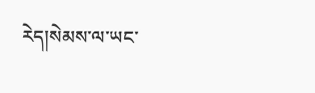རེད།སེམས་ལ་ཡང་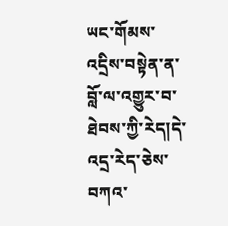ཡང་གོམས་འདྲིས་བསྟེན་ན་བློ་ལ་འགྱུར་བ་ཐེབས་ཀྱི་རེད།དེ་འདྲ་རེད་ཅེས་བཀའ་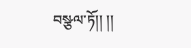བསྩལ་ཏོ།། །།